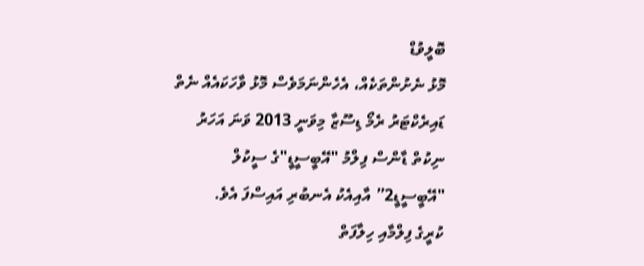ބޮލީވުޑް
މޮޅު ނެށުންތަކެއް، އެހެންނަމަވެސް މޮޅު ވާހަކައެއް ނެތް
ޑައިރެކްޓަރު ރެމޯ ޑިސޫޒާ މިވަނީ 2013 ވަނަ އަހަރު ނިކުތް ޑާންސް ފިލްމު "އޭބީސީޑީ"ގެ ސީކުލް "އޭބީސީޑީ2” އާއިއެކު އެނބުރި އައިސްފަ އެވެ.
ކުރީގެ ފިލްމާއި ހިލާފަތް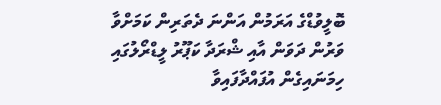ބޮލީވުޑްގެ އަރަމުން އަންނަ ދެތަރިން ކަމަށްވާ ވަރުން ދަވަން އާއި ޝްރަދާ ކަޕޫރު ލީޑްރޯލުގައި ހިމަނައިގެން އުފައްދާފައިވާ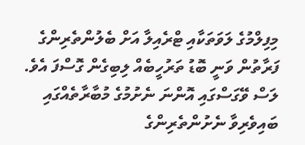މިފިލްމުގެ ލަވަތަކާއި ޓްރެއިލާ އަށް ބެލުންތެރިންގެ ފަރާތުން ވަނީ ބޮޑު ތަރުހީބެއް ލިބިގެން ގޮސްފަ އެވެ.
ލަސް ވޭގަސްގައި އޮންނަ ނެށުމުގެ މުބާރާތެއްގައި ބައިވެރިވާ ނެށުންތެރިންގެ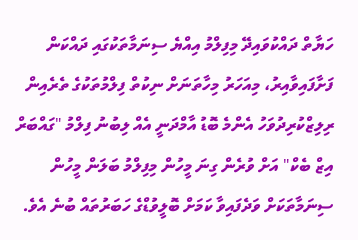ހަޔާތް ދައްކުވައިދޭ މިފިލްމު އިއްޔެ ސިނަމާތަކުގައި ދައްކަން ފަށާފައިވާއިރު، މިއަހަރު މިހާތަނަށް ނިކުތް ފިލްމުތަކުގެ ތެރެއިން ރިލިޒްކުރިދުވަހު އެންމެ ބޮޑު އާމްދަނީ އެއް ލިބުނު ފިލްމު "ގައްބަރް އިޒް ބެކް" އަށް ވުރެން ގިނަ މީހުން މިފިލްމު ބަލަން މީހުން ސިނަމާތަކަށް ވަދެފައިވާ ކަމަށް ބޮލީވުޑްގެ ހަބަރުތައް ބުނެ އެވެ.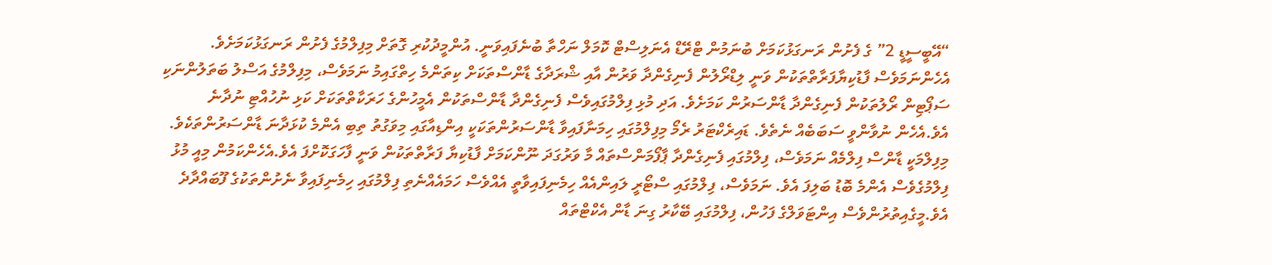“އޭބީސީޑީ 2” ގެ ފެށުން ރަނގަޅުކަމަށް ބުނަމުން ޓްރޭޑް އެނަލިސްޓް ކޮމަލް ނަހްތާ ބުނެފައިވަނީ. އުންމީދުކުރި ގޮތަށް މިފިލްމުގެ ފެށުން ރަނގަޅުކަމަށެވެ.
އެހެންނަމަވެސް ފާޑުކިޔާފަރާތްތަކުން ވަނީ ލިޑްރޯލުން ފެނިގެންދާ ވަރުން އާއި ޝްރަދާގެ ޑާންސްތަކަށް ކިތަންމެ ހިތްގައިމު ނަމަވެސް، މިފިލްމުގެ އަސްލު ބަތަލުންނަކި ސަޕޯޓިން ރޯލުތަކުން ފެނިގެންދާ ޑާންސަރުން ކަމަށެވެ. އަދި މުޅި ފިލްމުގައިވެސް ފެނިގެންދާ ޑާންސްތަކުން އެމީހުންގެ ހަރަކާތްތަކަށް ކަޅި ނުހުއްޓި ނުދާނެ އެވެ.އެހެން ނުވާންވީ ސަބަބެއް ނެތެވެ. ޑައިރެކްޓަރު ރެމޯ މިފިލްމުގައި ހިމަނާފައިވާ ޑާންސަރުންތަކަކީ އިންޑިއާގައި މިވަގުތު ތިބި އެންމެ ކުޅަދާނަ ޑާންސަރުންތަކެވެ.
މިފިލްމަކީ ޑާންސް ފިލްމެއް ނަމަވެސް، ފިލްމުގައި ފެނިގެންދާ ޕާފޯމަންސްތައް މާ ވަރުގަދަ ނޫންކަމަށް ފާޑުކިޔާ ފަރާތްތަކުން ވަނީ ފާހަގަކޮށްފަ އެވެ.އެހެންކަމުން މިއީ މުޅު ފިލްމުގެވެސް އެންމެ ބޮޑު ބަލިފަ އެވެ. ނަމަވެސް، ފިލްމުގައި ސްޓޯރީ ލައިންއެއް ހިމެނިފައިވާތީ އެއްވެސް ހަމައެއްނެތި ފިލްމުގައި ހިމެނިފައިވާ ނެށުންތަކުގެ ފޫބައްދާދެ އެވެ.މީގެއިތުރުންވެސް އިންޓަވަލްގެ ފަހުން، ފިލްމުގައި ބޭކާރު ގިނަ ޑާން އެކްޓްތައް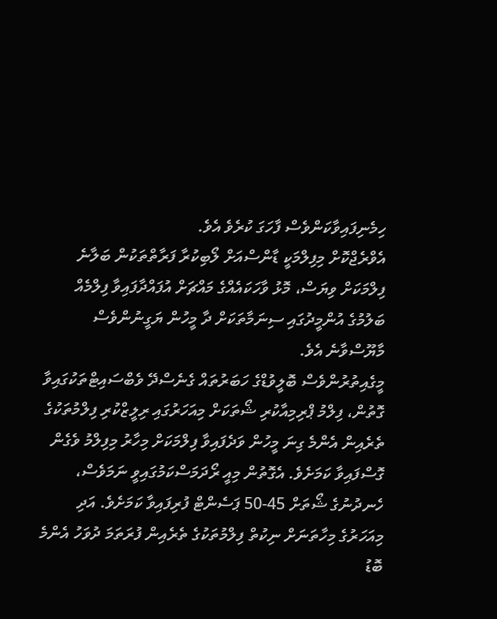ހިމެނިފައިވާކަންވެސް ފާހަގަ ކުރެވެ އެވެ.
އެވްރެޖްކޮށް މިފިލްމަކީ ޑާންސްއަށް ލޯބިކުރާ ފަރާތްތަކުން ބަލާނެ ފިލްމަކަށް ވިޔަސް، މޮޅު ވާހަކައެއްގެ މައްޗަށް އުފައްދާފައިވާ ފިލްމެއް ބަލުމުގެ އުންމީދުގައި ސިނަމާތަކަށް ދާ މީހުން ޔަގީނުންވެސް މާޔޫސްވާނެ އެވެ.
މީގެއިތުރުންވެސް ބޮލީވުޑްގެ ހަބަރުތައް ގެނެސްދޭ ވެބްސައިޓްތަކުގައިވާ ގޮތުން، ފިލްމު ޕްރިމިއާކުރި ޝޯތަކަށް މިއަހަރުގައި ރިލީޒްކުރި ފިލްމުތަކުގެ ތެރެއިން އެންމެ ގިނަ މީހުން ވަދެފައިވާ ފިލްމަކަށް މިހާރު މިފިލްމު ވެގެން ގޮސްފައިވާ ކަމަށެވެ. އެގޮތުން މިއީ ރޯދަމަސްކަމުގައިވީ ނަމަވެސް، ހެނދުނުގެ ޝޯތަށް 45-50 ޕަސެންޓް ފުރިފައިވާ ކަމަށެވެ. އަދި މިއަހަރުގެ މިހާތަނަށް ނިކުތް ފިލްމުތަކުގެ ތެރެއިން ފުރަތަމަ ދުވަހު އެންމެ ބޮޑު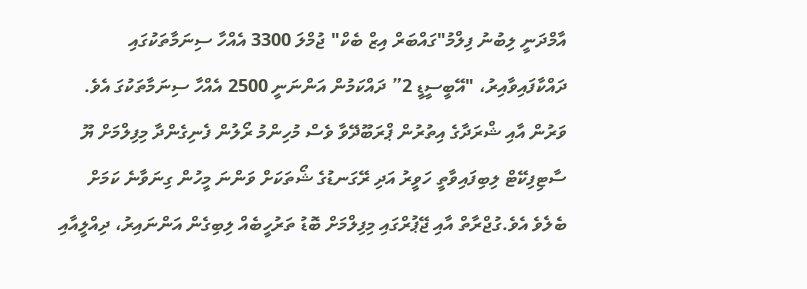އާމްދަނީ ލިބުނު ފިލްމު"ގައްބަރް އިޒް ބެކް" ޖުމްލަ 3300 އެއްހާ ސިނަމާތަކުގައި ދައްކާފައިވާއިރު، "އޭބީސީޑީ 2” ދައްކަމުން އަންނަނީ 2500 އެއްހާ ސިނަމާތަކުގަ އެވެ.
ވަރުން އާއި ޝްރަދާގެ އިތުރުން ޕްރަބޫދޭވާ ވެސް މުހިންމު ރޯލުން ފެނިގެންދާ މިފިލްމަށް ޔޫ ސާޓިފިކޭޓް ލިބިފައިވާތީ ހަވީރު އަދި ރޭގަނޑުގެ ޝޯތަކަށް ވަންނަ މީހުން ގިނަވާނެ ކަމަށް ބެލެވެ އެވެ.ގުޖްރާތް އާއި ޖޭޕުރްގައި މިފިލްމަށް ބޮޑު ތަރުހީބެއް ލިބިގެން އަންނައިރު، ދިއްލީއާއި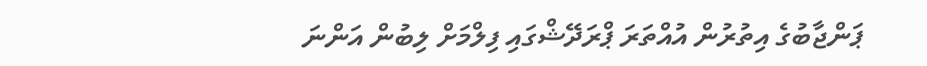ޕަންޖާބުގެ އިތުރުން އުއްތަރަ ޕްރަދޭޝްގައި ފިލްމަށް ލިބުން އަންނަ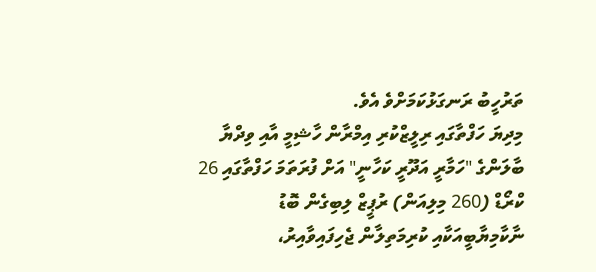ތަރުހީބު ރަނގަޅުކަމަށްވެ އެވެ.
މިދިޔަ ހަފްތާގައި ރިލީޒްކުރި އިމްރާން ހާޝިމީ އާއި ވިދްޔާ ބާލަންގެ "ހަމާރީ އަދޫރީ ކަހާނީ" އަށް ފުރަތަމަ ހަފްތާގައި 26 ކްރޯޑް (260 މިލިއަން) ރުޕީޒް ލިބިގެން ބޮޑު ނާކާމިޔާބީއަކާއި ކުރިމަތިލާން ޖެހިފައިވާއިރު،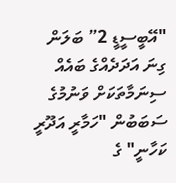"އޭބީސީޑީ 2” ބަލަން ގިނަ އަދަދެއްގެ ބައެއް ސިނަމާތަކަށް ވަނުމުގެ ސަބަބުން "ހަމާރީ އަދޫރީ ކަހާނީ" ގެ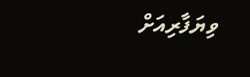ވިޔަފާރިއަށް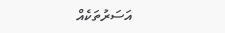އަސަރުތަކެއް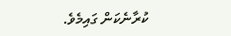ކުރާނެކަން ގައިމެވެ.